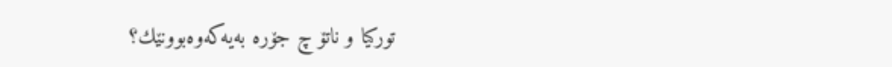توركیا و ناتۆ چ جۆره‌ به‌یه‌كه‌وه‌بوونێك؟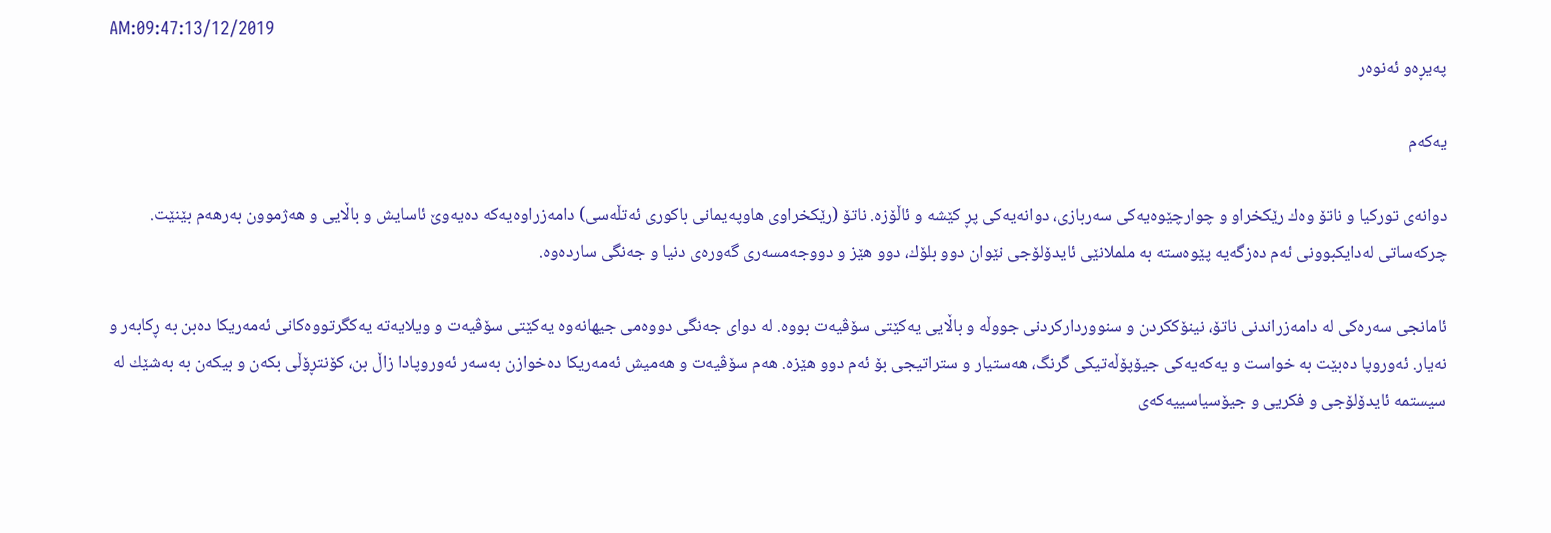AM:09:47:13/12/2019
په‌یڕه‌و ئه‌نوه‌ر

یه‌كه‌م

دوانه‌ی توركیا و ناتۆ وه‌ك رێكخراو و چوارچێوه‌یه‌كی سه‌ربازی، دوانه‌یه‌كی پڕ كێشه‌ و ئاڵۆزه‌. ناتۆ (رێكخراوی هاوپه‌یمانی باكوری ئه‌تڵه‌سی) دامه‌زراوه‌یه‌كه‌ ده‌یه‌وێ ئاسایش و باڵایی و هه‌ژموون به‌رهه‌م بێنێت. چركه‌ساتی له‌دایكبوونی ئه‌م ده‌زگه‌یه‌ پێوه‌سته‌ به‌ ململانێی ئایدۆلۆجی نێوان دوو بلۆك، دوو هێز و دووجه‌مسه‌ری گه‌وره‌ی دنیا و جه‌نگی سارده‌وه‌.

ئامانجی سه‌ره‌كی له‌ دامه‌زراندنی ناتۆ، نینۆككردن و سنوورداركردنی جووڵه‌ و باڵایی یه‌كێتی سۆڤیه‌ت بووه‌. له‌ دوای جه‌نگی دووه‌می جیهانه‌وه‌ یه‌كێتی سۆڤیه‌ت و ویلایه‌ته‌ یه‌كگرتووه‌كانی ئه‌مه‌ریكا ده‌بن به‌ ڕكابه‌ر و نه‌یار. ئه‌وروپا ده‌بێت به‌ خواست و یه‌كه‌یه‌كی جیۆپۆڵه‌تیكی گرنگ، هه‌ستیار و ستراتیجی بۆ ئه‌م دوو هێزه‌. هه‌م سۆڤیه‌ت و هه‌میش ئه‌مه‌ریكا ده‌خوازن به‌سه‌ر ئه‌وروپادا زاڵ بن، كۆنتڕۆڵی بكه‌ن و بیكه‌ن به‌ به‌شێك له‌ سیستمه‌ ئایدۆلۆجی و فكریی و جیۆسیاسییه‌كه‌ی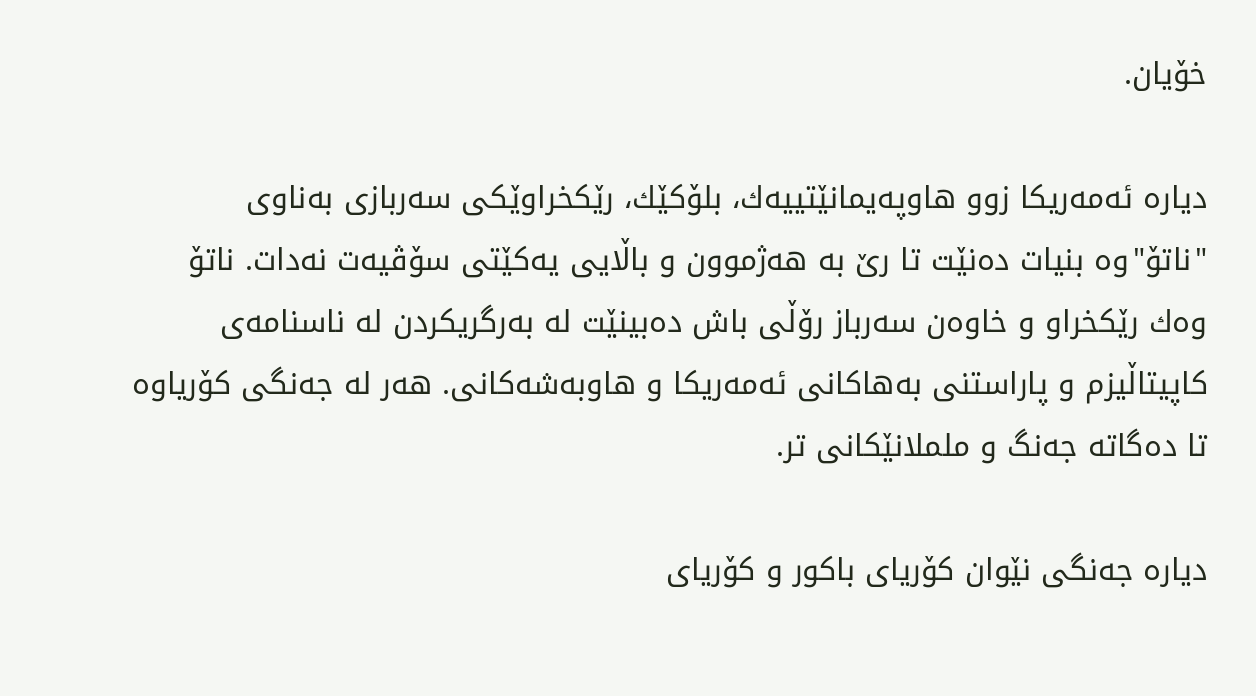خۆیان.

دیاره‌ ئه‌مه‌ریكا زوو هاوپه‌یمانێتییه‌ك، بلۆكێك، رێكخراوێكی سه‌ربازی به‌ناوی "ناتۆ"وه‌ بنیات ده‌نێت تا رێ به‌ هه‌ژموون و باڵایی یه‌كێتی سۆڤیه‌ت نه‌دات. ناتۆ وه‌ك رێكخراو و خاوه‌ن سه‌رباز رۆڵی باش ده‌بینێت له‌ به‌رگریكردن له‌ ناسنامه‌ی كاپیتاڵیزم و پاراستنی به‌هاكانی ئه‌مه‌ریكا و هاوبه‌شه‌كانی. هه‌ر له‌ جه‌نگی كۆریاوه‌ تا ده‌گاته‌ جه‌نگ و ململانێكانی تر.

دیاره‌ جه‌نگی نێوان كۆریای باكور و كۆریای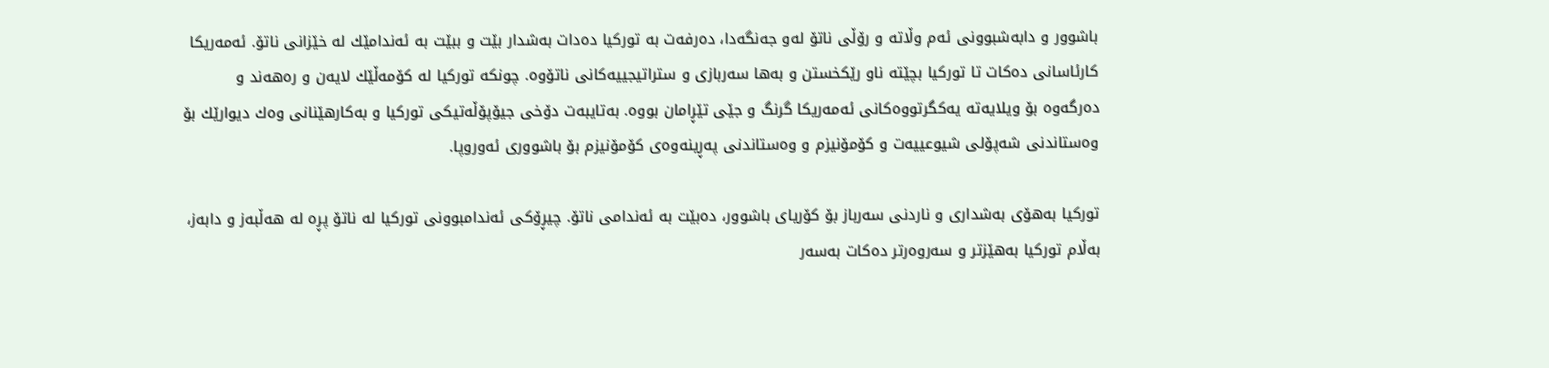باشوور و دابه‌شبوونی ئه‌م وڵاته‌ و رۆڵی ناتۆ له‌و جه‌نگه‌دا، ده‌رفه‌ت به‌ توركیا ده‌دات به‌شدار بێت و ببێت به‌ ئه‌ندامێك له‌ خێزانی ناتۆ. ئه‌مه‌ریكا كارئاسانی ده‌كات تا توركیا بچێته‌ ناو رێكخستن و به‌ها سه‌ربازی و ستراتیجییه‌كانی ناتۆوه‌. چونكه‌ توركیا له‌ كۆمه‌ڵێك لایه‌ن و ره‌هه‌ند و ده‌رگه‌وه‌ بۆ ویلایه‌ته‌ یه‌كگرتووه‌كانی ئه‌مه‌ریكا گرنگ و جێی تێڕامان بووه‌. به‌تایبه‌ت دۆخی جیۆپۆڵه‌تیكی توركیا و به‌كارهێنانی وه‌ك دیوارێك بۆ وه‌ستاندنی شه‌پۆلی شیوعییه‌ت و كۆمۆنیزم و وه‌ستاندنی په‌ڕینه‌وه‌ی كۆمۆنیزم بۆ باشووری ئه‌وروپا.

توركیا به‌هۆی به‌شداری و ناردنی سه‌رباز بۆ كۆریای باشوور، ده‌بێت به‌ ئه‌ندامی ناتۆ. چیڕۆكی ئه‌ندامبوونی توركیا له‌ ناتۆ پڕه‌ له‌ هه‌ڵبه‌ز و دابه‌ز، به‌ڵام توركیا به‌هێزتر و سه‌روه‌رتر ده‌كات به‌سه‌ر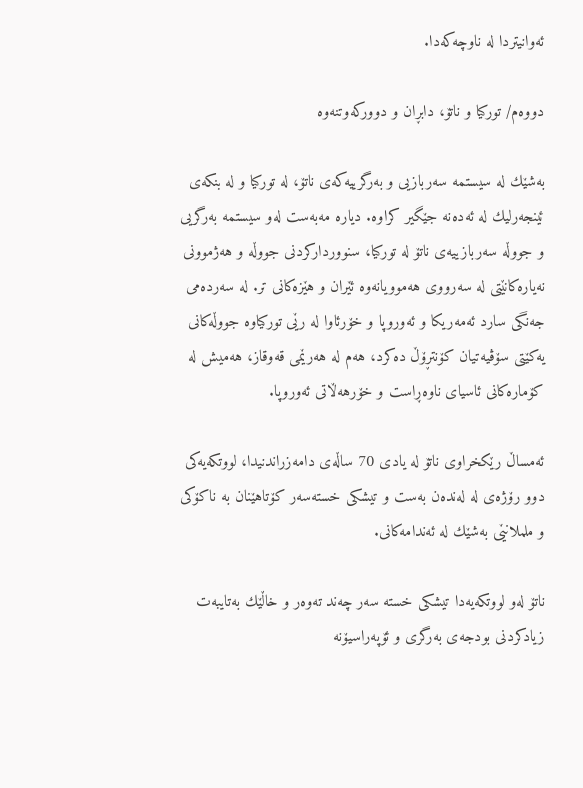ئه‌وانیتردا له‌ ناوچه‌كه‌دا.

دووه‌م/ توركیا و ناتۆ، دابڕان و دووركه‌وتنه‌وه‌

به‌شێك له‌ سیستمه‌ سه‌ربازیی و به‌رگرییه‌كه‌ی ناتۆ، له‌ توركیا و له‌ بنكه‌ی ئینجه‌رلیك له‌ ئه‌ده‌نه‌ جێگیر كراوه‌. دیاره‌ مه‌به‌ست له‌و سیستمه‌ به‌رگریی و جووڵه‌ سه‌ربازییه‌ی ناتۆ له‌ توركیا، سنوورداركردنی جووڵه‌ و هه‌ژموونی نه‌یاره‌كانێتی له‌ سه‌رووی هه‌موویانه‌وه‌ ئێران و هێزه‌كانی تر. له‌ سه‌رده‌می جه‌نگی سارد ئه‌مه‌ریكا و ئه‌وروپا و خۆرئاوا له‌ رێی توركیاوه‌ جووڵه‌كانی یه‌كێتی سۆڤیه‌تیان كۆنتڕۆڵ ده‌كرد، هه‌م له‌ هه‌رێمی قه‌وقاز، هه‌میش له‌ كۆماره‌كانی ئاسیای ناوه‌ڕاست و خۆرهه‌ڵاتی ئه‌وروپا.

ئه‌مساڵ رێكخراوی ناتۆ له‌ یادی 70 ساڵه‌ی دامه‌زراندنیدا، لووتكه‌یه‌كی دوو رۆژه‌ی له‌ له‌نده‌ن به‌ست و تیشكی خسته‌سه‌ر كۆتاهێنان به‌ ناكۆكی و ململانێی به‌شێك له‌ ئه‌ندامه‌كانی.

ناتۆ له‌و لووتكه‌یه‌دا تیشكی خسته‌ سه‌ر چه‌ند ته‌وه‌ر و خاڵێك به‌تایبه‌ت زیادكردنی بودجه‌ی به‌رگری و ئۆپه‌راسیۆنه‌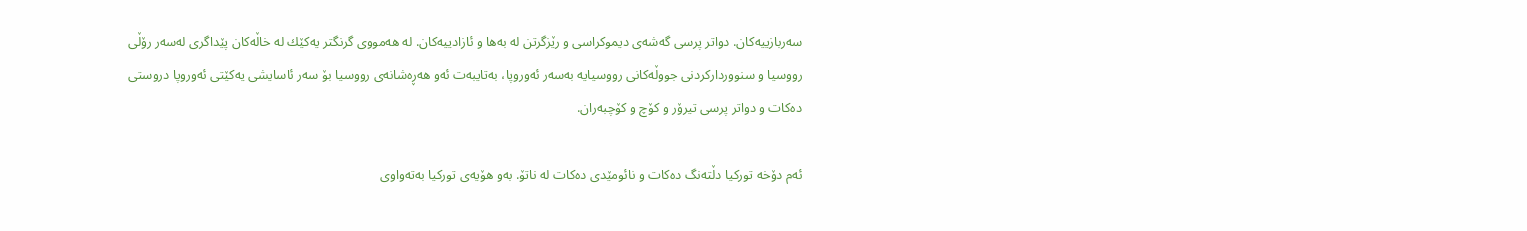سه‌ربازییه‌كان. دواتر پرسی گه‌شه‌ی دیموكراسی و رێزگرتن له‌ به‌ها و ئازادییه‌كان. له‌ هه‌مووی گرنگتر یه‌كێك له‌ خاڵه‌كان پێداگری له‌سه‌ر رۆڵی رووسیا و سنوورداركردنی جووڵه‌كانی رووسیایه‌ به‌سه‌ر ئه‌وروپا، به‌تایبه‌ت ئه‌و هه‌ڕه‌شانه‌ی رووسیا بۆ سه‌ر ئاسایشی یه‌كێتی ئه‌وروپا دروستی ده‌كات و دواتر پرسی تیرۆر و كۆچ و كۆچبه‌ران.

ئه‌م دۆخه‌ توركیا دڵته‌نگ ده‌كات و نائومێدی ده‌كات له‌ ناتۆ. به‌و هۆیه‌ی توركیا به‌ته‌واوی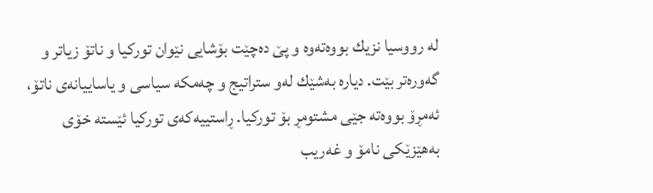له‌ رووسیا نزیك بووه‌ته‌وه‌ و پێ ده‌چێت بۆشایی نێوان توركیا و ناتۆ زیاتر و گه‌وره‌تر بێت. دیاره‌ به‌شێك له‌و ستراتیج و چه‌مكه‌ سیاسی و یاساییانه‌ی ناتۆ، ئه‌مڕۆ بووه‌ته‌ جێی مشتومڕ بۆ توركیا. ڕاستییه‌كه‌ی توركیا ئێسته‌ خۆی به‌هێزێكی نامۆ و غه‌ریب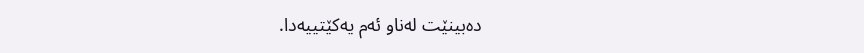ده‌بینێت له‌ناو ئه‌م یه‌كێتییه‌دا.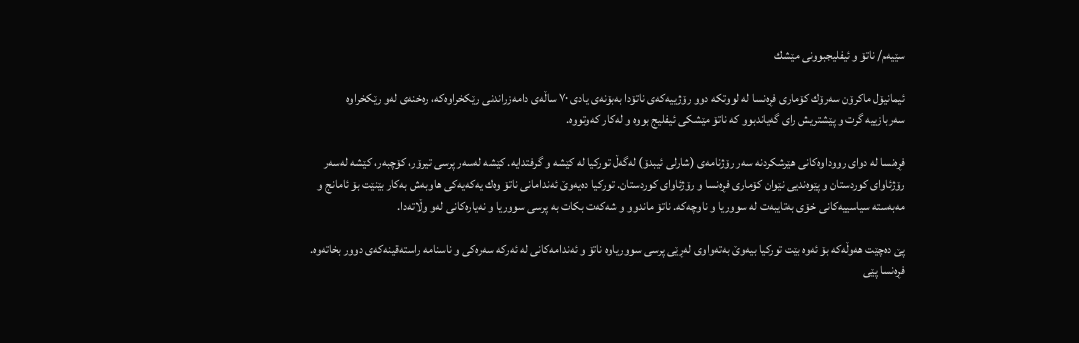سێیه‌م/ ناتۆ و ئیفلیجبوونی مێشك

ئیمانیۆل ماكرۆن سه‌رۆك كۆماری فڕه‌نسا له‌ لووتكه‌ دوو رۆژییه‌كه‌ی ناتۆدا به‌بۆنه‌ی یادی ٧٠ ساڵه‌ی دامه‌زراندنی رێكخراوه‌كه‌، ره‌خنه‌ی له‌و رێكخراوه‌ سه‌ربازییه‌ گرت و پێشتریش رای گه‌یاندبوو كه‌ ناتۆ مێشكی ئیفلیج بووه‌ و له‌كار كه‌وتووه‌.

فڕه‌نسا له‌ دوای رووداوه‌كانی ‌هێرشكردنه‌ سه‌ر رۆژنامه‌ی (شارلی ئیبدۆ) له‌گه‌ڵ توركیا له‌ كێشه‌ و گرفتدایه‌. كێشه‌ له‌سه‌ر پرسی تیرۆر، كۆچبه‌ر، كێشه‌ له‌سه‌ر رۆژئاوای كوردستان و پێوه‌ندیی نێوان كۆماری فڕه‌نسا و رۆژئاوای كوردستان. توركیا ده‌یه‌وێ ئه‌ندامانی ناتۆ وه‌ك یه‌كه‌یه‌كی هاوبه‌ش به‌كار بێنێت بۆ ئامانج و مه‌به‌سته‌ سیاسییه‌كانی خۆی به‌تایبه‌ت له‌ سووریا و ناوچه‌كه‌. ناتۆ ماندوو و شه‌كه‌ت بكات به‌ پرسی سووریا و نه‌یاره‌كانی له‌و وڵاته‌دا.

پێ ده‌چێت هه‌وڵه‌كه‌ بۆ ئه‌وه‌ بێت توركیا بیه‌وێ به‌ته‌واوی له‌ڕێی پرسی سووریاوه‌ ناتۆ و ئه‌ندامه‌كانی له‌ ئه‌ركه‌ سه‌ره‌كی و ناسنامه‌ راسته‌قینه‌كه‌ی دوور بخاته‌وه‌. فڕه‌نسا پێی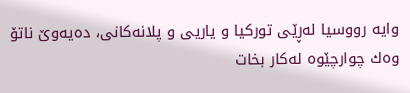وایه‌ رووسیا له‌ڕێی توركیا و یاریی و پلانه‌كانی، ده‌یه‌وێ ناتۆ وه‌ك چوارچێوه‌ له‌كار بخات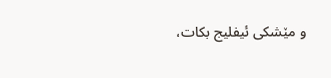و مێشكی ئیفلیج بكات،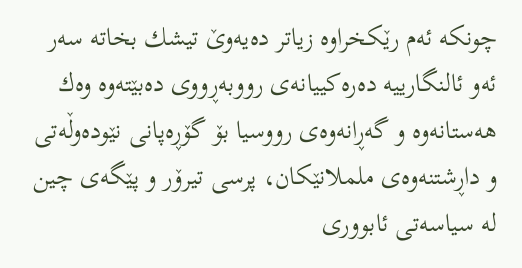چونكه‌ ئه‌م رێكخراوه‌ زیاتر ده‌یه‌وێ تیشك بخاته‌ سه‌ر ئه‌و ئالنگارییه‌ ده‌ره‌كییانه‌ی رووبه‌ڕووی ده‌بێته‌وه‌ وه‌ك هه‌ستانه‌وه‌ و گه‌ڕانه‌وه‌ی رووسیا بۆ گۆڕه‌پانی نێوده‌وڵه‌تی و داڕشتنه‌وه‌ی ململانێكان، پرسی تیرۆر و پێگه‌ی چین له‌ سیاسه‌تی ئابووری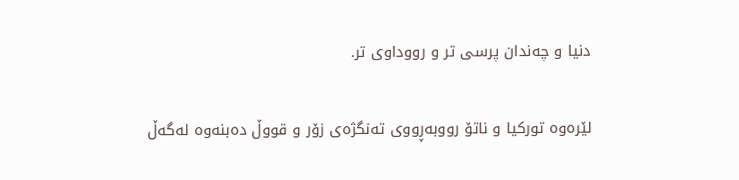دنیا و چه‌ندان پرسی تر و رووداوی تر.

لێره‌وه‌ توركیا و ناتۆ رووبه‌ڕووی ته‌نگژه‌ی زۆر و قووڵ ده‌بنه‌وه‌ له‌گه‌ڵ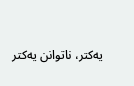یه‌كتر، ناتوانن یه‌كتر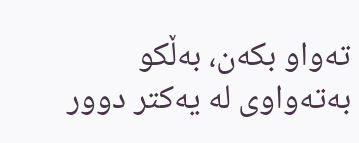ته‌واو بكه‌ن، به‌ڵكو به‌ته‌واوی له‌ یه‌كتر دوور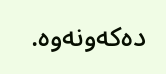ده‌كه‌ونه‌وه‌.